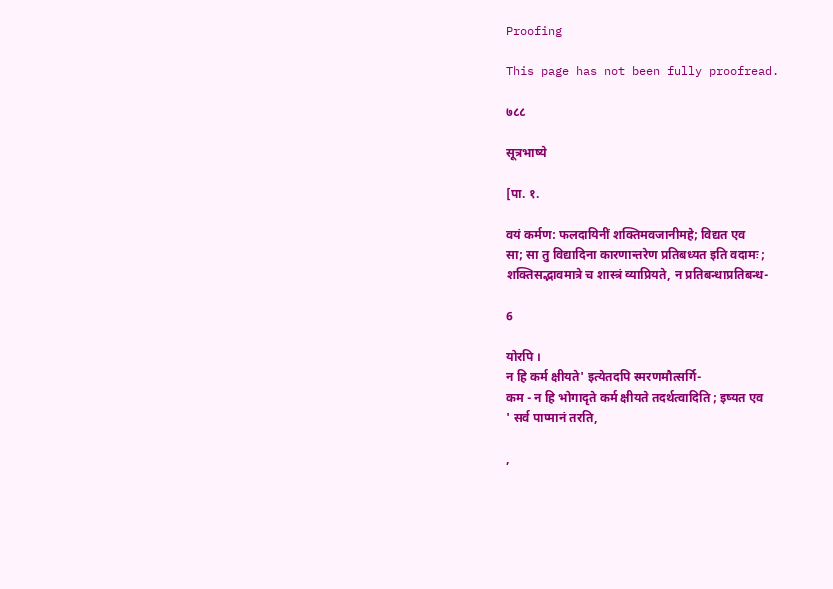Proofing

This page has not been fully proofread.

७८८

सूत्रभाष्ये

[पा. १.

वयं कर्मण: फलदायिनीं शक्तिमवजानीमहे; विद्यत एव
सा; सा तु विद्यादिना कारणान्तरेण प्रतिबध्यत इति वदामः ;
शक्तिसद्भावमात्रे च शास्त्रं व्याप्रियते, न प्रतिबन्धाप्रतिबन्ध-

6

योरपि ।
न हि कर्म क्षीयते' इत्येतदपि स्मरणमौत्सर्गि-
कम - न हि भोगादृते कर्म क्षीयते तदर्थत्वादिति ; इष्यत एव
' सर्व पाप्मानं तरति,

,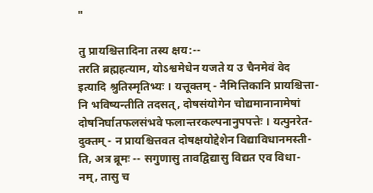"

तु प्रायश्चित्तादिना तस्य क्षय:--
तरति ब्रह्महत्याम, योऽश्वमेधेन यजते य उ चैनमेवं वेद
इत्यादि श्रुतिस्मृतिभ्यः । यत्तूक्तम् - नैमित्तिकानि प्रायश्चित्ता-
नि भविष्यन्तीति तदसत्, दोषसंयोगेन चोद्यमानानामेषां
दोषनिर्घातफलसंभवे फलान्तरकल्पनानुपपत्तेः । यत्पुनरेत-
दुक्तम् - न प्रायश्चित्तवत दोषक्षयोद्देशेन विद्याविधानमस्ती-
ति, अत्र ब्रूमः -- सगुणासु तावद्विद्यासु विद्यत एव विधा-
नम्, तासु च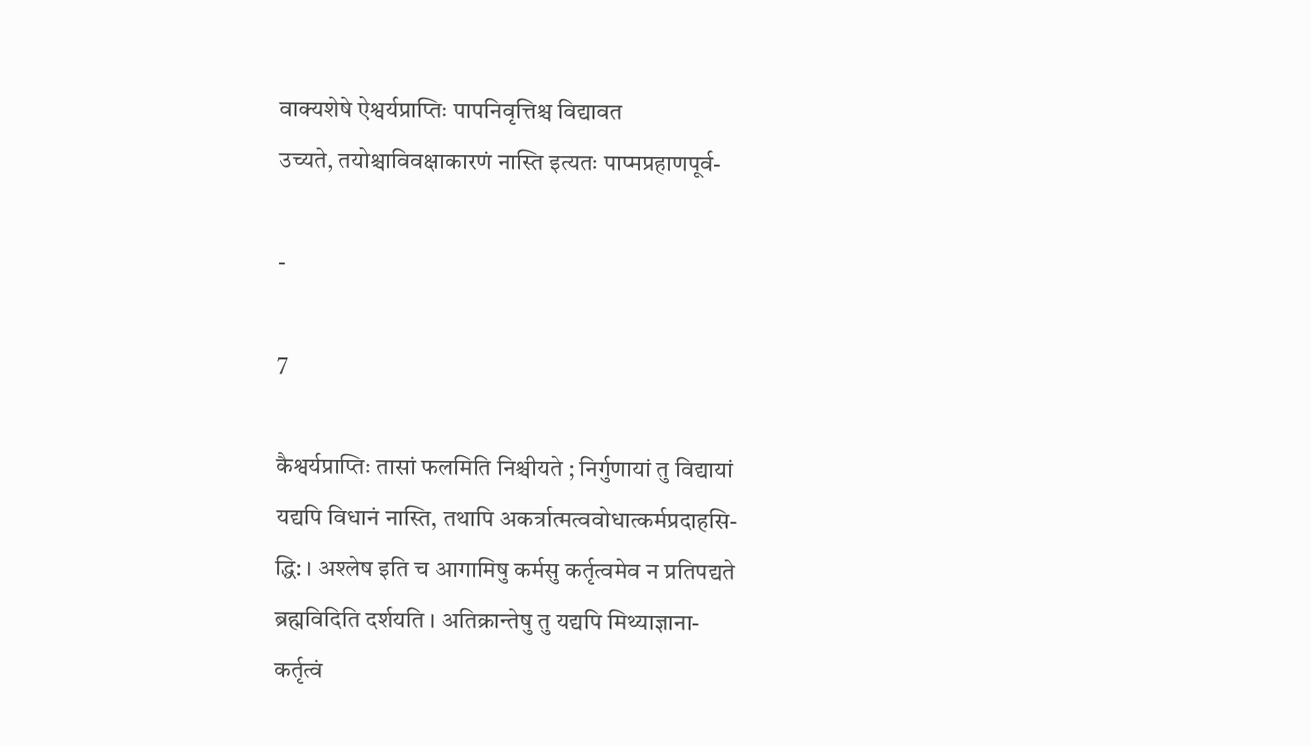वाक्यशेषे ऐश्वर्यप्राप्तिः पापनिवृत्तिश्च विद्यावत
उच्यते, तयोश्चाविवक्षाकारणं नास्ति इत्यतः पाप्मप्रहाणपूर्व-

-

7

कैश्वर्यप्राप्तिः तासां फलमिति निश्चीयते ; निर्गुणायां तु विद्यायां
यद्यपि विधानं नास्ति, तथापि अकर्त्रात्मत्ववोधात्कर्मप्रदाहसि-
द्धि: । अश्लेष इति च आगामिषु कर्मसु कर्तृत्वमेव न प्रतिपद्यते
ब्रह्मविदिति दर्शयति । अतिक्रान्तेषु तु यद्यपि मिथ्याज्ञाना-
कर्तृत्वं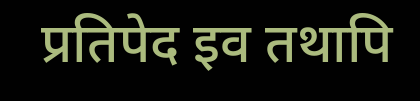प्रतिपेद इव तथापि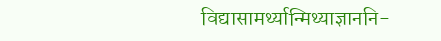विद्यासामर्थ्यान्मिथ्याज्ञाननि-